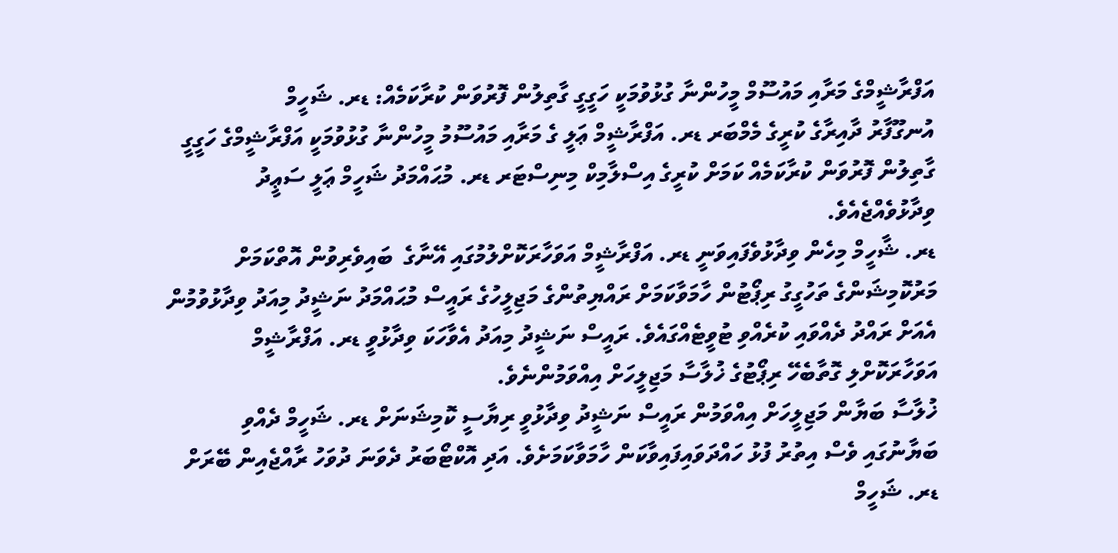އަފްރާޝީމްގެ މަރާއި މައުސޫމް މީހުންނާ ގުޅުވުމަކީ ހަގީގީ ގާތިލުން ފޮރުވަން ކުރާކަމެއް: ޑރ. ޝަހީމް
އުނގޫފާރު ދާއިރާގެ ކުރީގެ މެމްބަރ ޑރ. އަފްރާޝީމް ޢަލީ ގެ މަރާއި މައުސޫމު މީހުންނާ ގުޅުވުމަކީ އަފްރާޝީމްގެ ހަގީގީ ގާތިލުން ފޮރުވަން ކުރާކަމެއް ކަމަށް ކުރީގެ އިސްލާމިކް މިނިސްޓަރ ޑރ. މުޙައްމަދު ޝަހީމް ޢަލީ ސަޢީދު ވިދާޅުވެއްޖެއެވެ.
ޑރ. ޝާހީމް މިހެން ވިދާޅުވެފައިވަނީ ޑރ. އަފްރާޝީމް އަވަހާރަކޮށްލުމުގައި އޭނާގެ  ބައިވެރިވުން އޮތްކަމަށް މަރުކޮމިޝަންގެ ތަހުގީގު ރިޕޯޓުން ހާމަވާކަމަށް ރައްޔިތުންގެ މަޖިލީހުގެ ރައީސް މުޙައްމަދު ނަޝީދު މިއަދު ވިދާޅުވުމުން އެއަށް ރައްދު ދެއްވައި ކުރެއްވި ޓުވީޓެއްގައެވެ. ރައީސް ނަޝީދު މިއަދު އެވާހަކަ ވިދާޅުވީ ޑރ. އަފްރާޝީމް އަވަހާރަކޮށްލި ގޮތާބެހޭ ރިޕޯޓުގެ ޚުލާސާ މަޖިލީހަށް އިއްވަމުންނެވެ.
ޚުލާސާ ބަޔާން މަޖިލީހަށް އިއްވަމުން ރައީސް ނަޝީދު ވިދާޅުވީ ރިޔާސީ ކޮމިޝަނަށް ޑރ. ޝަހީމް ދެއްވި ބަޔާނުގައި ވެސް އިތުރު ފުޅު ހައްދަވައިފައިވާކަން ހާމަވާކަމަށެވެ. އަދި އޮކްޓޯބަރު ދެވަނަ ދުވަހު ރާއްޖެއިން ބޭރަށް ޑރ. ޝަހީމް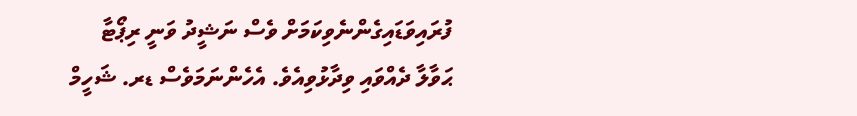ފުރައިވަޑައިގެންނެވިކަމަށް ވެސް ނަޝީދު ވަނީ ރިޕޯޓާ ޙަވާލާ ދެއްވައި ވިދާޅުވިއެވެ. އެހެންނަމަވެސް ޑރ. ޝަހީމް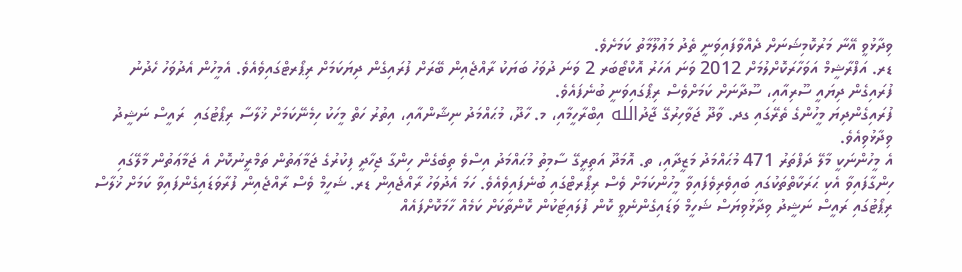ވިދާޅުވީ އޭނާ މަރުކޮމިޝަނަށް ދެއްވާފައިވަނީ ތެދު މަޢުލޫމާތު ކަމަށެވެ.
ޑރ. އަފްރާޝީމް އަވަހާރަކޮށްލުމަށް 2012 ވަނަ އަހަރު އޮކްޓޯބަރ 2 ވަނަ ދުވަހު ބަޔަކު ރާއްޖެއިން ބޭރަށް ފުރައިގެން ދިޔަކަމަށް ރިޕޯރޓްގައިވެއެވެ. އެމީހުން އެދުވަހު ހެދުނު ފުރައިގެން ދިޔައީ ސޫރިއާއި، ސޫދާނަށް ކަމަށްވެސް ރިޕޯގައިވަނީ ބުނެފައެވެ.
ފުރައިގެންދިޔަ މީހުންގެ ތެރޭގައި ގދ. ވާދޫ ޖަވާހިރުގޭ ޖާދުالله އިބްރާހީމާއި، މ. ހާދޫ، މުޙައްމަދު ނިޝާންއާއި، އިތުރު ހަތް މީހަކު ހިމެނޭކަމަށް ޚުލާސާ ރިޕޯޓުގައި  ރައީސް ނަޝީދު ވިދާޅުވިއެވެ.
އެ މީހުންނަކީ މާލޭ ދަފްތަރު 471 މުޙައްމަދު މަޒީދާއި، ތ. އޮމަދޫ އަތިރީގޭ ސާމިތު މުޙައްމަދު އިސްވެ ތިބެގެން ހިންގާ ޖިހާދީ ފިކުރުގެ ޖަމާޢަތުން ތަމްރީނުކޮށް އެ ޖަމާޢަތުން މާލޭގައި ހިންގާފައިވާ އެކި ޙަރަކާތްތަކުގައި ބައިވެރިވެފައިވާ މީހުންކަމަށް ވެސް ރިޕޯރޓްގައި ބުނެފައިވެއެވެ. ހަމަ އެދުވަހު ރާއްޖެއިން ޑރ. ޝަހީމް ވެސް ރާއްޖެއިން ފުރާވަޑައިގެންފައިވާ ކަމަށް ޚުލާސް ރިޕޯޓުގައި ރައީސް ނަޝީދު ވިދާޅުވިޔަސް ޝަހީމް ވަޑައިގެންނެވީ ކޮން ފުލައިޓަކުން ކޮންތާކަށް ކަމެއް ހާމަކޮށްފައެއް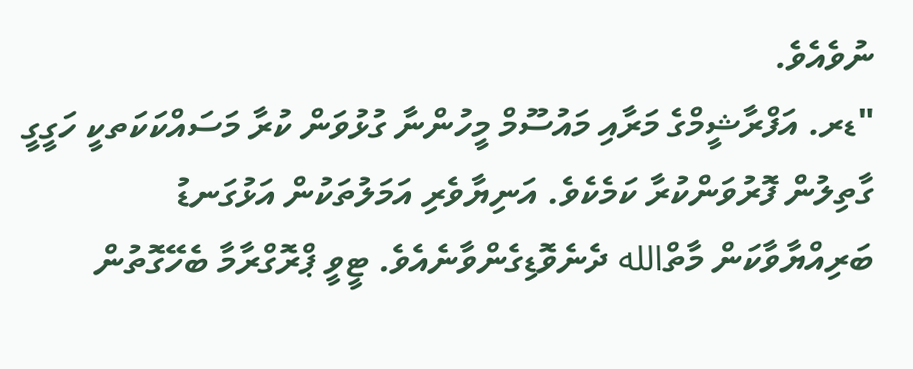ނުވެއެވެ.
"ޑރ. އަފްރާޝީމްގެ މަރާއި މައުސޫމް މީހުންނާ ގުޅުވަން ކުރާ މަސައްކަކަތކީ ހަގީގީ ގާތިލުން ފޮރުވަންކުރާ ކަމެކެވެ. އަނިޔާވެރި އަމަލުތަކުން އަޅުގަނޑު ބަރިއްޔާވާކަން މާތްالله ދެނެވޮޑިގެންވާނެއެވެ. ޓީވީ ޕްރޮގްރާމާ ބެހޭގޮތުން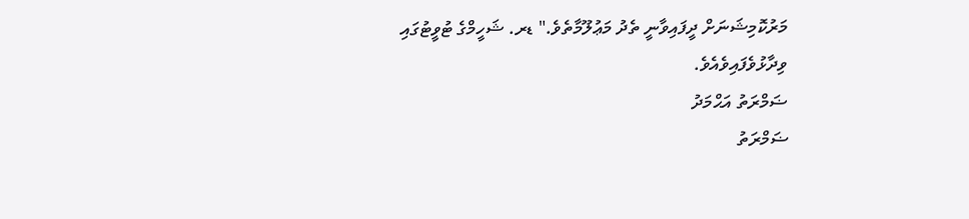މަރުކޮމިޝަނަށް ދީފައިވާނީ ތެދު މަޢުލޫމާތެވެ." ޑރ. ޝަހީމްގެ ޓުވީޓުގައި ވިދާޅުވެފައިވެއެވެ.
ޟަމްރަތު އަޙްމަދު
ޟަމްރަތު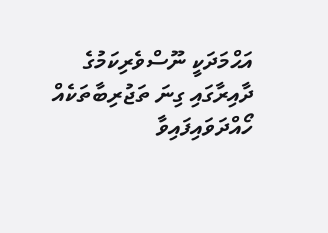އަޙްމަދަކީ ނޫސްވެރިކަމުގެ ދާއިރާގައި ގިނަ ތަޖުރިބާތަކެއް ހޯއްދަވައިފައިވާ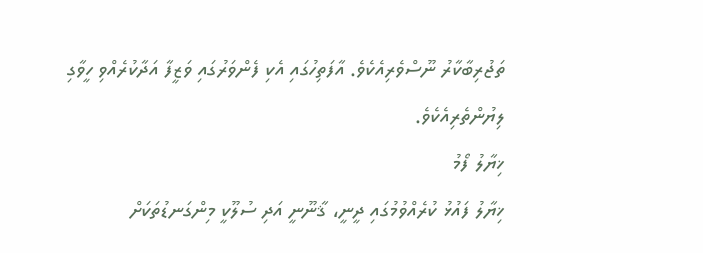ތަޖުރިބާކާރު ނޫސްވެރިއެކެވެ. އާފަތިހުގައި އެކި ފެންވަރުގައި ވަޒީފާ އަދާކުރެއްވި ހީވާގި ލިޔުންތެރިއެކެވެ.
ޚިޔާލު ފޯމު
ޚިޔާލު ފައުޅު ކުރެއްވުމުގައި ދީނީ، ޤާނޫނީ އަދި ސުލޫކީ މިންގަނޑުތަކަށް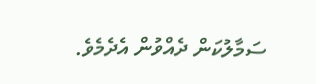ސަމާލުކަން ދެއްވުން އެދެމެވެ.